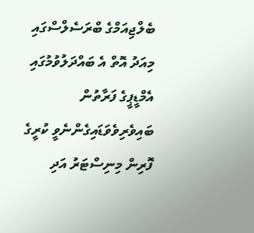ބެލްޖިއަމްގެ ބްރަސެލްސްގައި މިއަދު އޮތް އެ ބައްދަލުވުމުގައި އެމްޑީޕީގެ ފަރާތުން ބައިވެރިވެވަޑައިގެންނެވީ ކުރީގެ ފޮރިން މިނިސްޓަރު އަދި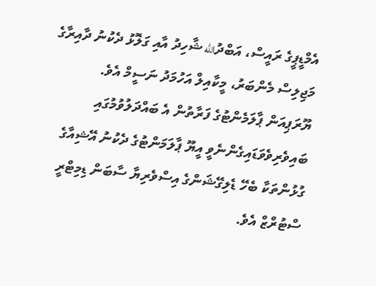އެމްޑީޕީގެ ރައީސް، އަބްދުالله ޝާހިދު އާއި ގަލޮޅު ދެކުނު ދާއިރާގެ މަޖިލިސް މެންބަރު، މީކާއިލް އަހުމަދު ނަސީމް އެވެ.
ޔޫރަޕިއަން ޕާލަމެންޓުގެ ފަރާތުން އެ ބައްދަލުވުމުގައި ބައިވެރިވެވަޑައިގެންނެވީ އީޔޫ ޕާލަމަންޓުގެ ދެކުނު އޭޝިއާގެ ގުޅުންތަކާ ބެހޭ ޑެލިގޭޝަންގެ އިސްވެރިޔާ ސާބަން ޑިމިޓްރީ ސްޓުރްޒް އެވެ.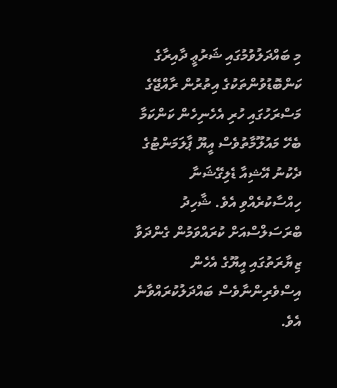މި ބައްދަލުވުމުގައި ޝަރުޢީ ދާއިރާގެ ކަންބޮޑުވުންތަކުގެ އިތުރުން ރާއްޖޭގެ މަސްރަހުގައި ހުރި އެހެނިހެން ކަންކަމާ ބެހޭ މައުލޫމާތުވެސް އީޔޫ ޕާލަމަންޓުގެ ދެކުނު އޭޝިއާ ޑެލިގޭޝަނާ ހިއްސާކުރެއްވި އެވެ. ޝާހިދު ބްރަސަލްސްއަށް ކުރައްވަމުން ގެންދަވާ ޒިޔާރަތުގައި އީޔޫގެ އެހެން އިސްވެރިންނާވެސް ބައްދަލުކުރައްވާނެ އެވެ.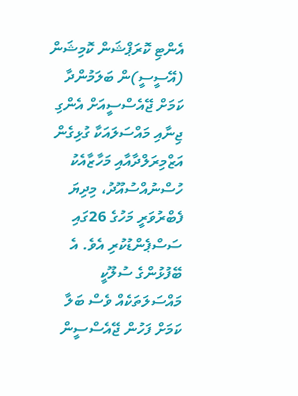އެންޓި ކޮރަޕްޝަން ކޮމިޝަން (އޭސީސީ)ން ބަލަމުންދާ ކަމަށް ޖޭއެސްސީއަށް އެންގި ޖިނާއި މައްސަލައަކާ ގުޅިގެން އަޒްމިރަލްދާއާއި މަހާޒާއެކު ހުސްނުއްސުއޫދު، މިދިޔަ ފެބްރުވަރީ މަހުގެ 26ގައި ސަސްޕެންޑުކުރި އެވެ. އެ ބޭފުޅުންގެ ސުލޫކީ މައްސަލަތަކެއް ވެސް ބަލާ ކަމަށް ފަހުން ޖޭއެސްސީން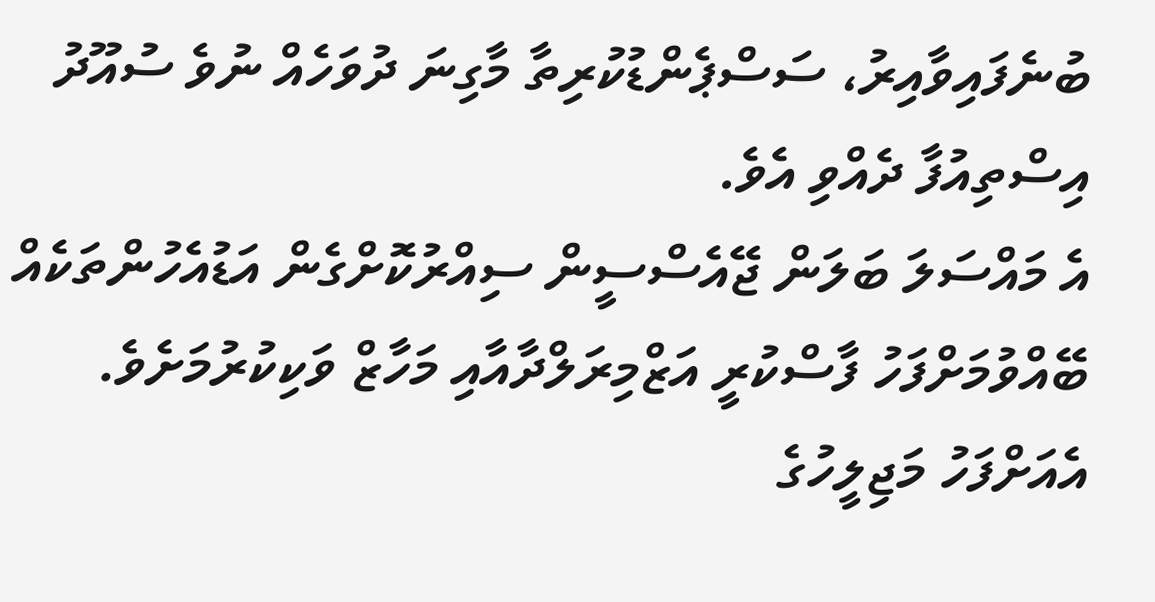ބުނެފައިވާއިރު، ސަސްޕެންޑުކުރިތާ މާގިނަ ދުވަހެއް ނުވެ ސުއޫދު އިސްތިއުފާ ދެއްވި އެވެ.
އެ މައްސަލަ ބަލަން ޖޭއެސްސީން ސިއްރުކޮށްގެން އަޑުއެހުންތަކެއް ބޭއްވުމަށްފަހު ފާސްކުރީ އަޒްމިރަލްދާއާއި މަހާޒް ވަކިކުރުމަށެވެ. އެއަށްފަހު މަޖިލީހުގެ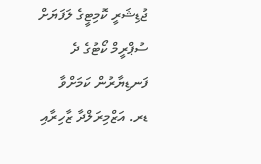ޖުޑިޝަރީ ކޮމިޓީގެ ލަފަޔަށް ސުޕްރީމް ކޯޓުގެ ދެ ފަނޑިޔާރުން ކަމަށްވާ ޑރ. އަޒްމިރަލްދާ ޒާހިރާއި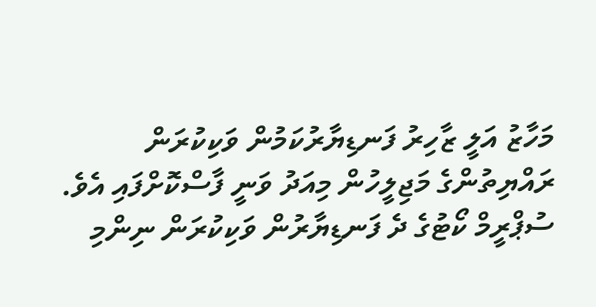މަހާޒު އަލީ ޒާހިރު ފަނޑިޔާރުކަމުން ވަކިކުރަން ރައްޔިތުންގެ މަޖިލީހުން މިއަދު ވަނީ ފާސްކޮށްފައި އެވެ.
ސުޕްރީމް ކޯޓުގެ ދެ ފަނޑިޔާރުން ވަކިކުރަން ނިންމި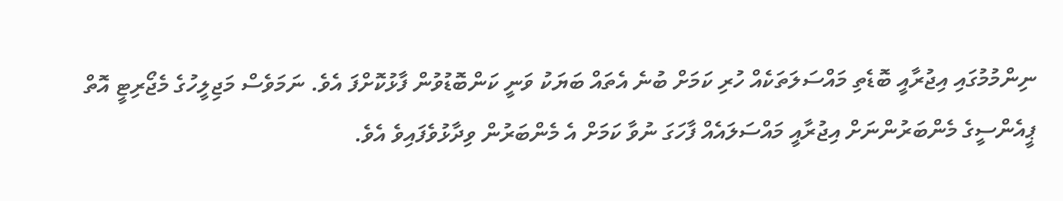ނިންމުމުގައި އިޖުރާއީ ބޮޑެތި މައްސަލަތަކެއް ހުރި ކަމަށް ބުނެ އެތައް ބަޔަކު ވަނީ ކަންބޮޑުވުން ފާޅުކޮށްފަ އެވެ. ނަމަވެސް މަޖިލީހުގެ މެޖޯރިޓީ އޮތް ޕީއެންސީގެ މެންބަރުންނަށް އިޖުރާއީ މައްސަލައެއް ފާހަގަ ނުވާ ކަމަށް އެ މެންބަރުން ވިދާޅުވެފައިވެ އެވެ.